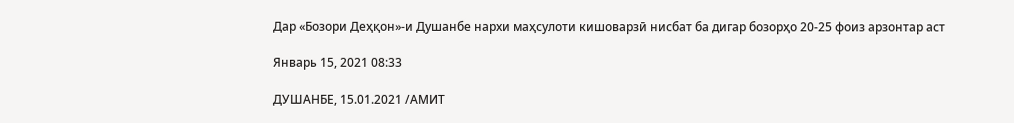Дар «Бозори Деҳқон»-и Душанбе нархи маҳсулоти кишоварзӣ нисбат ба дигар бозорҳо 20-25 фоиз арзонтар аст

Январь 15, 2021 08:33

ДУШАНБЕ, 15.01.2021 /АМИТ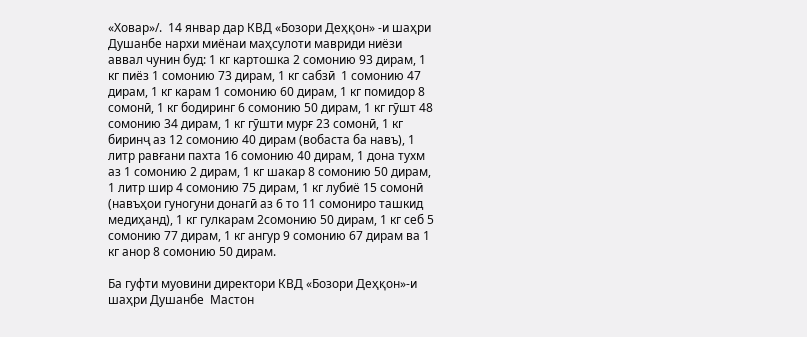«Ховар»/.  14 январ дар КВД «Бозори Деҳқон» -и шаҳри Душанбе нархи миёнаи маҳсулоти мавриди ниёзи аввал чунин буд: 1 кг картошка 2 сомонию 93 дирам, 1 кг пиёз 1 сомонию 73 дирам, 1 кг сабзӣ  1 сомонию 47 дирам, 1 кг карам 1 сомонию 60 дирам, 1 кг помидор 8 сомонӣ, 1 кг бодиринг 6 сомонию 50 дирам, 1 кг гӯшт 48 сомонию 34 дирам, 1 кг гӯшти мурғ 23 сомонӣ, 1 кг биринҷ аз 12 сомонию 40 дирам (вобаста ба навъ), 1 литр равғани пахта 16 сомонию 40 дирам, 1 дона тухм аз 1 сомонию 2 дирам, 1 кг шакар 8 сомонию 50 дирам, 1 литр шир 4 сомонию 75 дирам, 1 кг лубиё 15 сомонӣ (навъҳои гуногуни донагӣ аз 6 то 11 сомониро ташкид медиҳанд), 1 кг гулкарам 2сомонию 50 дирам, 1 кг себ 5 сомонию 77 дирам, 1 кг ангур 9 сомонию 67 дирам ва 1 кг анор 8 сомонию 50 дирам.

Ба гуфти муовини директори КВД «Бозори Деҳқон»-и шаҳри Душанбе  Мастон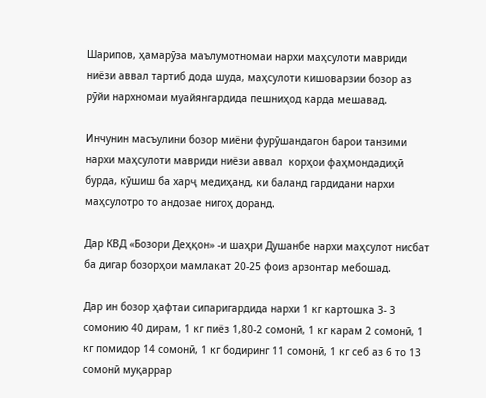Шарипов, ҳамарӯза маълумотномаи нархи маҳсулоти мавриди ниёзи аввал тартиб дода шуда, маҳсулоти кишоварзии бозор аз рӯйи нархномаи муайянгардида пешниҳод карда мешавад.

Инчунин масъулини бозор миёни фурӯшандагон барои танзими нархи маҳсулоти мавриди ниёзи аввал  корҳои фаҳмондадиҳӣ бурда, кӯшиш ба харҷ медиҳанд, ки баланд гардидани нархи маҳсулотро то андозае нигоҳ доранд.

Дар КВД «Бозори Деҳқон» -и шаҳри Душанбе нархи маҳсулот нисбат ба дигар бозорҳои мамлакат 20-25 фоиз арзонтар мебошад.

Дар ин бозор ҳафтаи сипаригардида нархи 1 кг картошка 3- 3 сомонию 40 дирам, 1 кг пиёз 1,80-2 сомонӣ, 1 кг карам 2 сомонӣ, 1 кг помидор 14 сомонӣ, 1 кг бодиринг 11 сомонӣ, 1 кг себ аз 6 то 13 сомонӣ муқаррар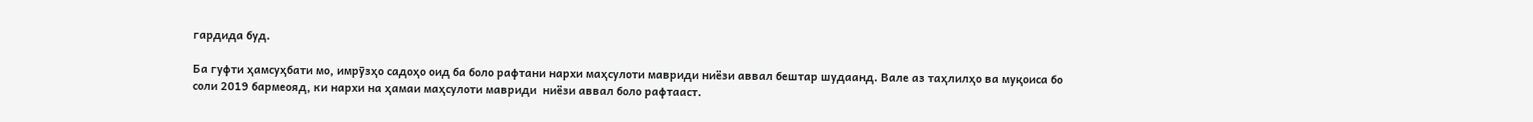гардида буд.

Ба гуфти ҳамсуҳбати мо, имрӯзҳо садоҳо оид ба боло рафтани нархи маҳсулоти мавриди ниёзи аввал бештар шудаанд. Вале аз таҳлилҳо ва муқоиса бо соли 2019 бармеояд, ки нархи на ҳамаи маҳсулоти мавриди  ниёзи аввал боло рафтааст.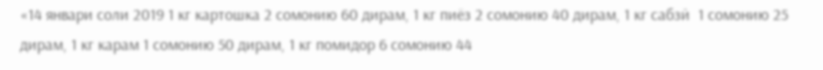«14 январи соли 2019 1 кг картошка 2 сомонию 60 дирам, 1 кг пиёз 2 сомонию 40 дирам, 1 кг сабзӣ  1 сомонию 25 дирам, 1 кг карам 1 сомонию 50 дирам, 1 кг помидор 6 сомонию 44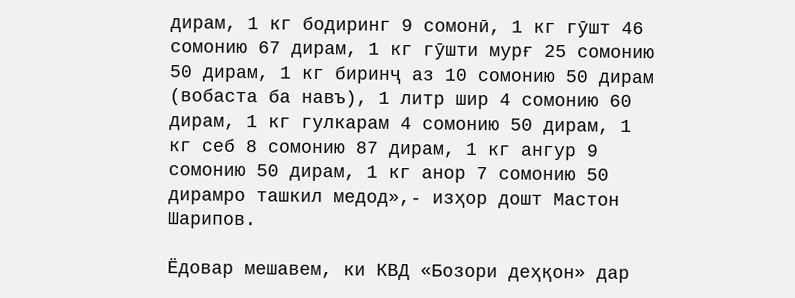дирам, 1 кг бодиринг 9 сомонӣ, 1 кг гӯшт 46 сомонию 67 дирам, 1 кг гӯшти мурғ 25 сомонию 50 дирам, 1 кг биринҷ аз 10 сомонию 50 дирам (вобаста ба навъ), 1 литр шир 4 сомонию 60 дирам, 1 кг гулкарам 4 сомонию 50 дирам, 1 кг себ 8 сомонию 87 дирам, 1 кг ангур 9 сомонию 50 дирам, 1 кг анор 7 сомонию 50 дирамро ташкил медод»,- изҳор дошт Мастон Шарипов.

Ёдовар мешавем, ки КВД «Бозори деҳқон» дар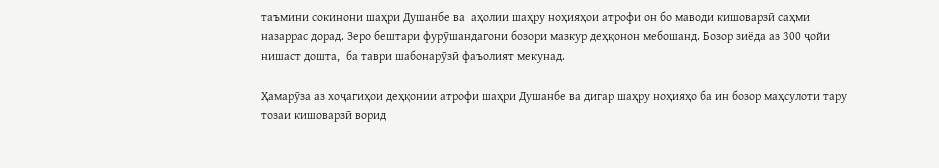таъмини сокинони шаҳри Душанбе ва  аҳолии шаҳру ноҳияҳои атрофи он бо маводи кишоварзӣ саҳми  назаррас дорад. Зеро бештари фурӯшандагони бозори мазкур деҳқонон мебошанд. Бозор зиёда аз 300 ҷойи нишаст дошта,  ба таври шабонарӯзӣ фаъолият мекунад.

Ҳамарӯза аз хоҷагиҳои деҳқонии атрофи шаҳри Душанбе ва дигар шаҳру ноҳияҳо ба ин бозор маҳсулоти тару тозаи кишоварзӣ ворид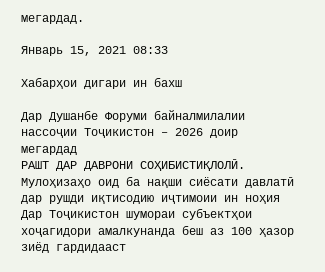мегардад.

Январь 15, 2021 08:33

Хабарҳои дигари ин бахш

Дар Душанбе Форуми байналмилалии нассоҷии Тоҷикистон – 2026 доир мегардад
РАШТ ДАР ДАВРОНИ СОҲИБИСТИҚЛОЛӢ. Мулоҳизаҳо оид ба нақши сиёсати давлатӣ дар рушди иқтисодию иҷтимоии ин ноҳия
Дар Тоҷикистон шумораи субъектҳои хоҷагидори амалкунанда беш аз 100 ҳазор зиёд гардидааст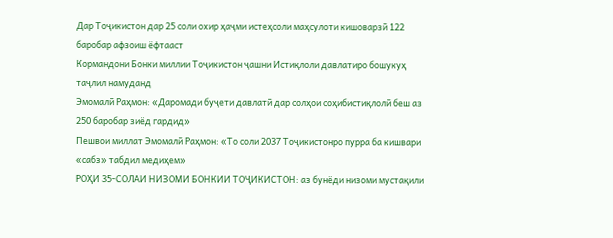Дар Тоҷикистон дар 25 соли охир ҳаҷми истеҳсоли маҳсулоти кишоварзӣ 122 баробар афзоиш ёфтааст
Кормандони Бонки миллии Тоҷикистон ҷашни Истиқлоли давлатиро бошукуҳ таҷлил намуданд
Эмомалӣ Раҳмон: «Даромади буҷети давлатӣ дар солҳои соҳибистиқлолӣ беш аз 250 баробар зиёд гардид»
Пешвои миллат Эмомалӣ Раҳмон: «То соли 2037 Тоҷикистонро пурра ба кишвари «сабз» табдил медиҳем»
РОҲИ 35-СОЛАИ НИЗОМИ БОНКИИ ТОҶИКИСТОН: аз бунёди низоми мустақили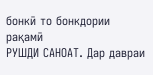бонкӣ то бонкдории рақамӣ
РУШДИ САНОАТ. Дар давраи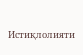Истиқлолияти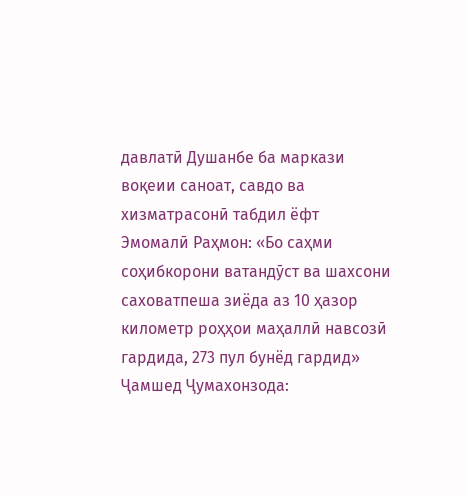давлатӣ Душанбе ба маркази воқеии саноат, савдо ва хизматрасонӣ табдил ёфт
Эмомалӣ Раҳмон: «Бо саҳми соҳибкорони ватандӯст ва шахсони саховатпеша зиёда аз 10 ҳазор километр роҳҳои маҳаллӣ навсозӣ гардида, 273 пул бунёд гардид»
Ҷамшед Ҷумахонзода: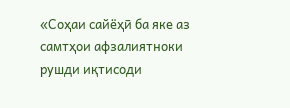«Соҳаи сайёҳӣ ба яке аз самтҳои афзалиятноки рушди иқтисоди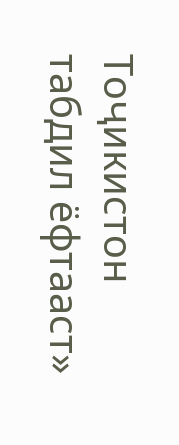Тоҷикистон табдил ёфтааст»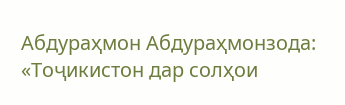Абдураҳмон Абдураҳмонзода: «Тоҷикистон дар солҳои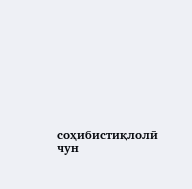соҳибистиқлолӣ чун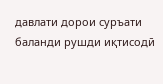давлати дорои суръати баланди рушди иқтисодӣ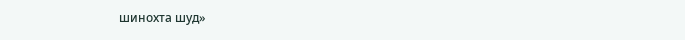шинохта шуд»